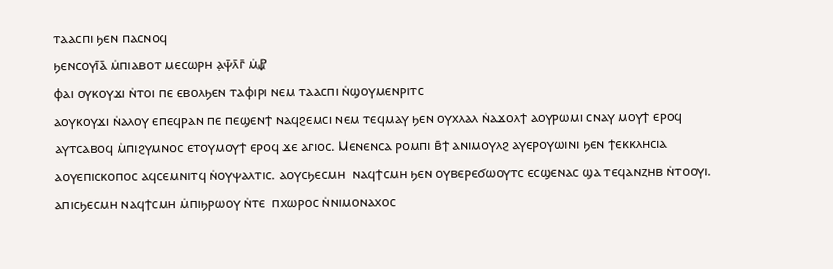ⲧⲁⲁⲥⲡⲓ ϧⲉⲛ ⲡⲁⲥⲛⲟϥ
ϧⲉⲛⲥⲟⲩⲓ̄ⲁ̄ ⲙ̇ⲡⲓⲁⲃⲟⲧ ⲙⲉⲥⲱⲣⲏ ⲁ̣ⲯ̄ⲗ̄ⲅ̄ ⲙ̇⳥
ⲫⲁⲓ ⲟⲩⲕⲟⲩϫⲓ ⲛ̇ⲧⲟⲓ ⲡⲉ ⲉⲃⲟⲗϧⲉⲛ ⲧⲁⲫⲓⲣⲓ ⲛⲉⲙ ⲧⲁⲁⲥⲡⲓ ⲛ̇ϣⲟⲩⲙⲉⲛⲣⲓⲧⲥ
ⲁⲟⲩⲕⲟⲩϫⲓ ⲛ̇ⲁⲗⲟⲩ ⲉⲡⲉϥⲣⲁⲛ ⲡⲉ ⲡⲉϣⲉⲛϯ ⲛⲁϥϩⲉⲙⲥⲓ ⲛⲉⲙ ⲧⲉϥⲙⲁⲩ ϧⲉⲛ ⲟⲩⲭⲗⲁⲗ ⲛ̇ⲁϫⲟⲗϯ ⲁⲟⲩⲣⲱⲙⲓ ⲥⲛⲁⲩ ⲙⲟⲩϯ ⲉⲣⲟϥ ⲁⲩⲧⲥⲁⲃⲟϥ ⲙ̇ⲡⲓϩⲩⲙⲛⲟⲥ ⲉⲧⲟⲩⲙⲟⲩϯ ⲉⲣⲟϥ ϫⲉ ⲁⲅⲓⲟⲥ. Ⲙⲉⲛⲉⲛⲥⲁ ⲣⲟⲙⲡⲓ ⲃ̄ϯ ⲁⲛⲓⲙⲟⲩⲗϩ ⲁⲩⲉⲣⲟⲩⲱⲓⲛⲓ ϧⲉⲛ ϯⲉⲕⲕⲗⲏⲥⲓⲁ ⲁⲟⲩⲉⲡⲓⲥⲕⲟⲡⲟⲥ ⲁϥⲥⲉⲙⲛⲓⲧϥ ⲛ̇ⲟⲩⲯⲁⲗⲧⲓⲥ. ⲁⲟⲩⲥϧⲉⲥⲙⲏ  ⲛⲁϥϯⲥⲙⲏ ϧⲉⲛ ⲟⲩⲃⲉⲣⲉϭⲱⲟⲩⲧⲥ ⲉⲥϣⲉⲛⲁⲥ ϣⲁ ⲧⲉϥⲁⲛⲍⲏⲃ ⲛ̇ⲧⲟⲟⲩⲓ. ⲁⲡⲓⲥϧⲉⲥⲙⲏ ⲛⲁϥϯⲥⲙⲏ ⲙ̇ⲡⲓϧⲣⲱⲟⲩ ⲛ̇ⲧⲉ  ⲡⲭⲱⲣⲟⲥ ⲛ̇ⲛⲓⲙⲟⲛⲁⲭⲟⲥ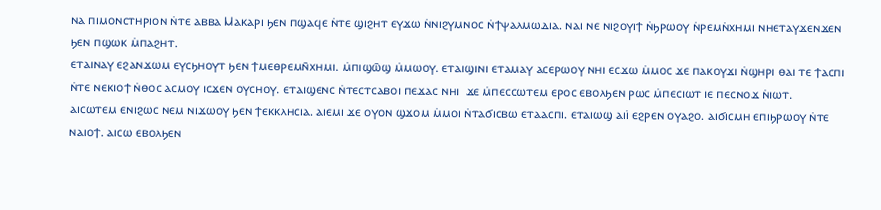ⲛⲁ ⲡⲓⲙⲟⲛⲥⲧⲏⲣⲓⲟⲛ ⲛ̇ⲧⲉ ⲁⲃⲃⲁ Ⲙⲁⲕⲁⲣⲓ ϧⲉⲛ ⲡϣⲁϥⲉ ⲛ̇ⲧⲉ ϣⲓϩⲏⲧ ⲉⲩϫⲱ ⲛ̇ⲛⲓϩⲩⲙⲛⲟⲥ ⲛ̇ϯⲯⲁⲗⲙⲱⲇⲓⲁ. ⲛⲁⲓ ⲛⲉ ⲛⲓϩⲟⲩⲓϯ ⲛ̇ϧⲣⲱⲟⲩ ⲛ̇ⲣⲉⲙⲛ̇ⲭⲏⲙⲓ ⲛⲏⲉⲧⲁⲩϫⲉⲛϫⲉⲛ ϧⲉⲛ ⲡϣⲱⲕ ⲙ̇ⲡⲁϩⲏⲧ.
ⲉⲧⲁⲓⲛⲁⲩ ⲉϩⲁⲛϫⲱⲙ ⲉⲩⲥϧⲏⲟⲩⲧ ϧⲉⲛ ϯⲙⲉⲑⲣⲉⲙⲛ̄ⲭⲏⲙⲓ. ⲙ̇ⲡⲓϣⲱ̄ϣ ⲙ̇ⲙⲱⲟⲩ. ⲉⲧⲁⲓϣⲓⲛⲓ ⲉⲧⲁⲙⲁⲩ ⲁⲥⲉⲣⲱⲟⲩ ⲛⲏⲓ ⲉⲥϫⲱ ⲙ̇ⲙⲟⲥ ϫⲉ ⲡⲁⲕⲟⲩϫⲓ ⲛ̇ϣⲏⲣⲓ ⲑⲁⲓ ⲧⲉ ϯⲁⲥⲡⲓ ⲛ̇ⲧⲉ ⲛⲉⲕⲓⲟϯ ⲛ̇ⲑⲟⲥ ⲁⲥⲙⲟⲩ ⲓⲥϫⲉⲛ ⲟⲩⲥⲏⲟⲩ. ⲉⲧⲁⲓϣⲉⲛⲥ ⲛ̇ⲧⲉⲥⲧⲥⲁⲃⲟⲓ ⲡⲉϫⲁⲥ ⲛⲏⲓ  ϫⲉ ⲙ̇ⲡⲉⲥⲥⲱⲧⲉⲙ ⲉⲣⲟⲥ ⲉⲃⲟⲗϧⲉⲛ ⲣⲱⲥ ⲙ̇ⲡⲉⲥⲓⲱⲧ ⲓⲉ ⲡⲉⲥⲛⲟϫ ⲛ̇ⲓⲱⲧ.
ⲁⲓⲥⲱⲧⲉⲙ ⲉⲛⲓϩⲱⲥ ⲛⲉⲙ ⲛⲓϫⲱⲟⲩ ϧⲉⲛ ϯⲉⲕⲕⲗⲏⲥⲓⲁ. ⲁⲓⲉⲙⲓ ϫⲉ ⲟⲩⲟⲛ ϣϫⲟⲙ ⲙ̇ⲙⲟⲓ ⲛ̇ⲧⲁϭⲓⲥⲃⲱ ⲉⲧⲁⲁⲥⲡⲓ. ⲉⲧⲁⲓⲱϣ ⲁⲓⲓ̇ ⲉϩⲣⲉⲛ ⲟⲩⲁϩⲟ. ⲁⲓϭⲓⲥⲙⲏ ⲉⲡⲓϧⲣⲱⲟⲩ ⲛ̇ⲧⲉ ⲛⲁⲓⲟϯ. ⲁⲓⲥⲱ ⲉⲃⲟⲗϧⲉⲛ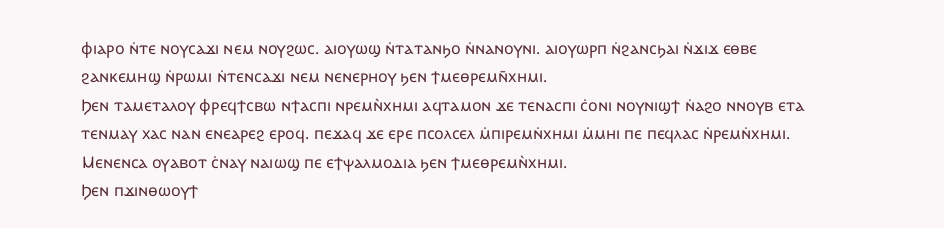ⲫⲓⲁⲣⲟ ⲛ̇ⲧⲉ ⲛⲟⲩⲥⲁϫⲓ ⲛⲉⲙ ⲛⲟⲩϩⲱⲥ. ⲁⲓⲟⲩⲱϣ ⲛ̇ⲧⲁⲧⲁⲛϧⲟ ⲛ̇ⲛⲁⲛⲟⲩⲛⲓ. ⲁⲓⲟⲩⲱⲣⲡ ⲛ̇ϩⲁⲛⲥϧⲁⲓ ⲛ̇ϫⲓϫ ⲉⲑⲃⲉ ϩⲁⲛⲕⲉⲙⲏϣ ⲛ̇ⲣⲱⲙⲓ ⲛ̇ⲧⲉⲛⲥⲁϫⲓ ⲛⲉⲙ ⲛⲉⲛⲉⲣⲏⲟⲩ ϧⲉⲛ ϯⲙⲉⲑⲣⲉⲙⲛ̄ⲭⲏⲙⲓ.
Ϧⲉⲛ ⲧⲁⲙⲉⲧⲁⲗⲟⲩ ⲫⲣⲉϥϯⲥⲃⲱ ⲛϯⲁⲥⲡⲓ ⲛⲣⲉⲙⲛ̀ⲭⲏⲙⲓ ⲁϥⲧⲁⲙⲟⲛ ϫⲉ ⲧⲉⲛⲁⲥⲡⲓ ⲥ̇ⲟⲛⲓ ⲛⲟⲩⲛⲓϣϯ ⲛ̇ⲁϩⲟ ⲛⲛⲟⲩⲃ ⲉⲧⲁ ⲧⲉⲛⲙⲁⲩ ⲭⲁⲥ ⲛⲁⲛ ⲉⲛⲉⲁⲣⲉϩ ⲉⲣⲟϥ. ⲡⲉϫⲁϥ ϫⲉ ⲉⲣⲉ ⲡⲥⲟⲗⲥⲉⲗ ⲙ̇ⲡⲓⲣⲉⲙⲛ̇ⲭⲏⲙⲓ ⲙ̇ⲙⲏⲓ ⲡⲉ ⲡⲉϥⲗⲁⲥ ⲛ̇ⲣⲉⲙⲛ̇ⲭⲏⲙⲓ. Ⲙⲉⲛⲉⲛⲥⲁ ⲟⲩⲁⲃⲟⲧ ⲥ̇ⲛⲁⲩ ⲛⲁⲓⲱϣ ⲡⲉ ⲉϯⲯⲁⲗⲙⲟⲇⲓⲁ ϧⲉⲛ ϯⲙⲉⲑⲣⲉⲙⲛ̀ⲭⲏⲙⲓ.
Ϧⲉⲛ ⲡϫⲓⲛⲑⲱⲟⲩϯ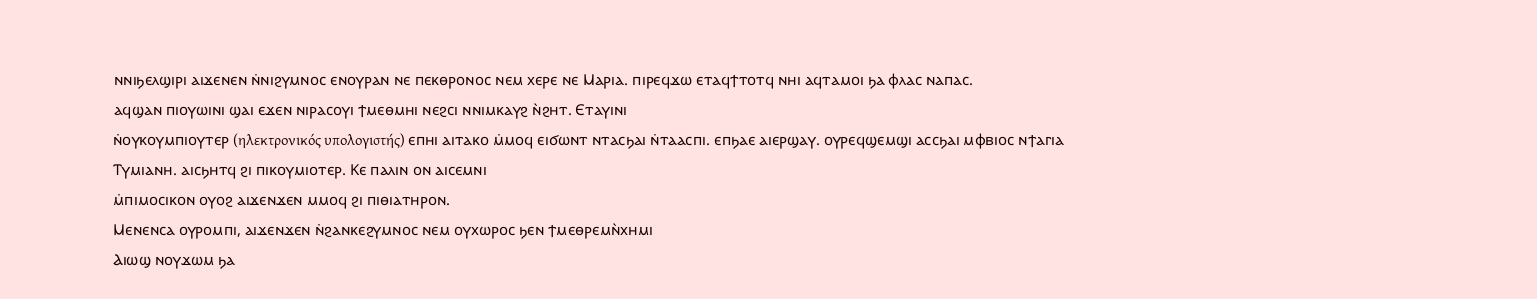ⲛⲛⲓϧⲉⲗϣⲓⲣⲓ ⲁⲓϫⲉⲛⲉⲛ ⲛ̇ⲛⲓϩⲩⲙⲛⲟⲥ ⲉⲛⲟⲩⲣⲁⲛ ⲛⲉ ⲡⲉⲕⲑⲣⲟⲛⲟⲥ ⲛⲉⲙ ⲭⲉⲣⲉ ⲛⲉ Ⲙⲁⲣⲓⲁ. ⲡⲓⲣⲉϥϫⲱ ⲉⲧⲁϥϯⲧⲟⲧϥ ⲛⲏⲓ ⲁϥⲧⲁⲙⲟⲓ ϧⲁ ⲫⲗⲁⲥ ⲛⲁⲡⲁⲥ.
ⲁϥϣⲁⲛ ⲡⲓⲟⲩⲱⲓⲛⲓ ϣⲁⲓ ⲉϫⲉⲛ ⲛⲓⲣⲁⲥⲟⲩⲓ ϯⲙⲉⲑⲙⲏⲓ ⲛⲉϩⲥⲓ ⲛⲛⲓⲙⲕⲁⲩϩ ⲛ̀ϩⲏⲧ. Ⲉⲧⲁⲩⲓⲛⲓ
ⲛ̇ⲟⲩⲕⲟⲩⲙⲡⲓⲟⲩⲧⲉⲣ (ηλεκτρονικός υπολογιστής) ⲉⲡⲏⲓ ⲁⲓⲧⲁⲕⲟ ⲙ̇ⲙⲟϥ ⲉⲓϭⲱⲛⲧ ⲛⲧⲁⲥϧⲁⲓ ⲛ̇ⲧⲁⲁⲥⲡⲓ. ⲉⲡϧⲁⲉ ⲁⲓⲉⲣϣⲁⲩ. ⲟⲩⲣⲉϥϣⲉⲙϣⲓ ⲁⲥⲥϧⲁⲓ ⲙⲫⲃⲓⲟⲥ ⲛϯⲁⲅⲓⲁ Ⲧⲩⲙⲓⲁⲛⲏ. ⲁⲓⲥϧⲏⲧϥ ϩⲓ ⲡⲓⲕⲟⲩⲙⲓⲟⲧⲉⲣ. Ⲕⲉ ⲡⲁⲗⲓⲛ ⲟⲛ ⲁⲓⲥⲉⲙⲛⲓ
ⲙ̇ⲡⲓⲙⲟⲥⲓⲕⲟⲛ ⲟⲩⲟϩ ⲁⲓϫⲉⲛϫⲉⲛ ⲙⲙⲟϥ ϩⲓ ⲡⲓⲑⲓⲁⲧⲏⲣⲟⲛ.
Ⲙⲉⲛⲉⲛⲥⲁ ⲟⲩⲣⲟⲙⲡⲓ, ⲁⲓϫⲉⲛϫⲉⲛ ⲛ̇ϩⲁⲛⲕⲉϩⲩⲙⲛⲟⲥ ⲛⲉⲙ ⲟⲩⲭⲱⲣⲟⲥ ϧⲉⲛ ϯⲙⲉⲑⲣⲉⲙⲛ̀ⲭⲏⲙⲓ
Ⲁⲓⲱϣ ⲛⲟⲩϫⲱⲙ ϧⲁ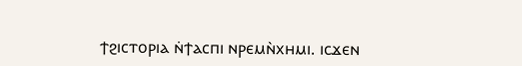ϯϩⲓⲥⲧⲟⲣⲓⲁ ⲛ̇ϯⲁⲥⲡⲓ ⲛⲣⲉⲙⲛ̀ⲭⲏⲙⲓ. ⲓⲥϫⲉⲛ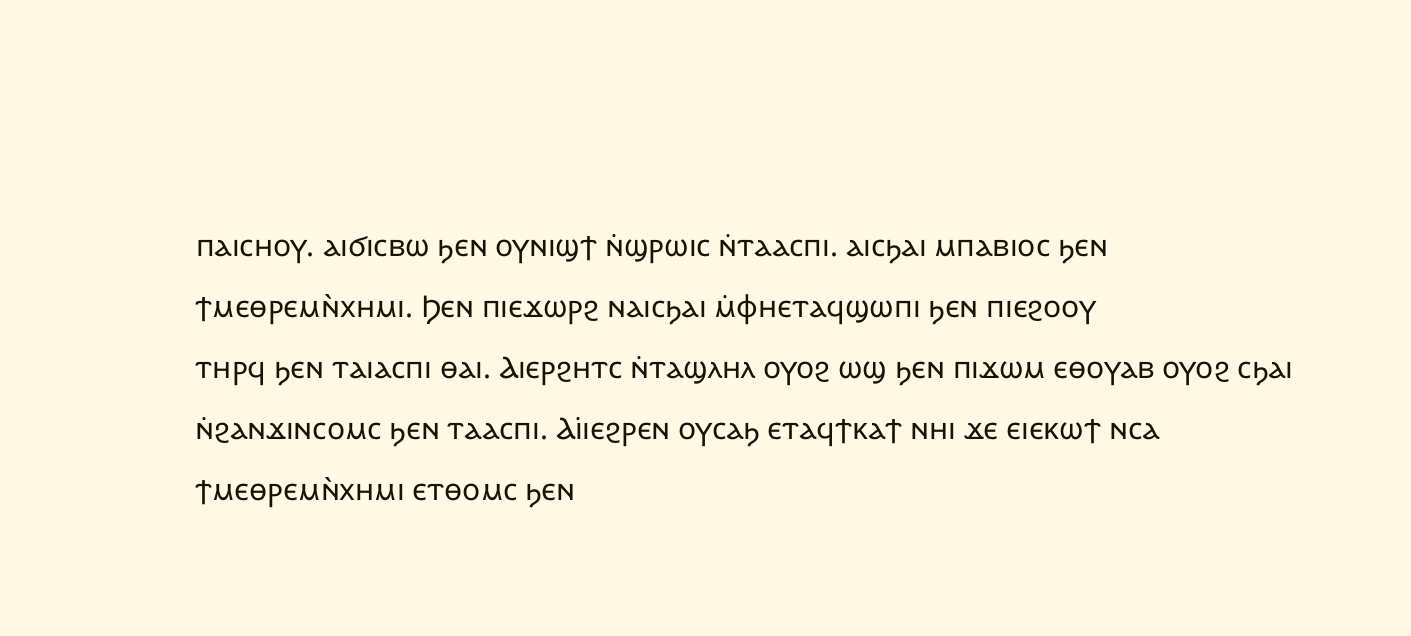ⲡⲁⲓⲥⲏⲟⲩ. ⲁⲓϭⲓⲥⲃⲱ ϧⲉⲛ ⲟⲩⲛⲓϣϯ ⲛ̇ϣⲣⲱⲓⲥ ⲛ̇ⲧⲁⲁⲥⲡⲓ. ⲁⲓⲥϧⲁⲓ ⲙⲡⲁⲃⲓⲟⲥ ϧⲉⲛ ϯⲙⲉⲑⲣⲉⲙⲛ̀ⲭⲏⲙⲓ. Ϧⲉⲛ ⲡⲓⲉϫⲱⲣϩ ⲛⲁⲓⲥϧⲁⲓ ⲙ̇ⲫⲏⲉⲧⲁϥϣⲱⲡⲓ ϧⲉⲛ ⲡⲓⲉϩⲟⲟⲩ
ⲧⲏⲣϥ ϧⲉⲛ ⲧⲁⲓⲁⲥⲡⲓ ⲑⲁⲓ. Ⲁⲓⲉⲣϩⲏⲧⲥ ⲛ̇ⲧⲁϣⲗⲏⲗ ⲟⲩⲟϩ ⲱϣ ϧⲉⲛ ⲡⲓϫⲱⲙ ⲉⲑⲟⲩⲁⲃ ⲟⲩⲟϩ ⲥϧⲁⲓ ⲛ̇ϩⲁⲛϫⲓⲛⲥⲟⲙⲥ ϧⲉⲛ ⲧⲁⲁⲥⲡⲓ. Ⲁⲓ̇ⲓⲉϩⲣⲉⲛ ⲟⲩⲥⲁϧ ⲉⲧⲁϥϯⲕⲁϯ ⲛⲏⲓ ϫⲉ ⲉⲓⲉⲕⲱϯ ⲛⲥⲁ ϯⲙⲉⲑⲣⲉⲙⲛ̀ⲭⲏⲙⲓ ⲉⲧⲑⲟⲙⲥ ϧⲉⲛ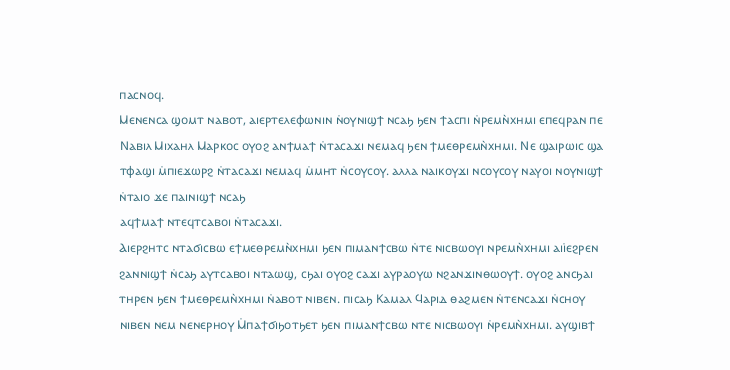ⲡⲁⲥⲛⲟϥ.
Ⲙⲉⲛⲉⲛⲥⲁ ϣⲟⲙⲧ ⲛⲁⲃⲟⲧ, ⲁⲓⲉⲣⲧⲉⲗⲉⲫⲱⲛⲓⲛ ⲛ̇ⲟⲩⲛⲓϣϯ ⲛⲥⲁϧ ϧⲉⲛ ϯⲁⲥⲡⲓ ⲛ̇ⲣⲉⲙⲛ̀ⲭⲏⲙⲓ ⲉⲡⲉϥⲣⲁⲛ ⲡⲉ Ⲛⲁⲃⲓⲗ Ⲙⲓⲭⲁⲏⲗ Ⲙⲁⲣⲕⲟⲥ ⲟⲩⲟϩ ⲁⲛϯⲙⲁϯ ⲛ̇ⲧⲁⲥⲁϫⲓ ⲛⲉⲙⲁϥ ϧⲉⲛ ϯⲙⲉⲑⲣⲉⲙⲛ̀ⲭⲏⲙⲓ. Ⲛⲉ ϣⲁⲓⲣⲱⲓⲥ ϣⲁ ⲧⲫⲁϣⲓ ⲙ̇ⲡⲓⲉϫⲱⲣϩ ⲛ̇ⲧⲁⲥⲁϫⲓ ⲛⲉⲙⲁϥ ⲙ̇ⲙⲏⲧ ⲛ̇ⲥⲟⲩⲥⲟⲩ. ⲁⲗⲗⲁ ⲛⲁⲓⲕⲟⲩϫⲓ ⲛⲥⲟⲩⲥⲟⲩ ⲛⲁⲩⲟⲓ ⲛⲟⲩⲛⲓϣϯ ⲛ̇ⲧⲁⲓⲟ ϫⲉ ⲡⲁⲓⲛⲓϣϯ ⲛⲥⲁϧ
ⲁϥϯⲙⲁϯ ⲛⲧⲉϥⲧⲥⲁⲃⲟⲓ ⲛ̇ⲧⲁⲥⲁϫⲓ.
Ⲁⲓⲉⲣϩⲏⲧⲥ ⲛⲧⲁϭⲓⲥⲃⲱ ⲉϯⲙⲉⲑⲣⲉⲙⲛ̀ⲭⲏⲙⲓ ϧⲉⲛ ⲡⲓⲙⲁⲛϯⲥⲃⲱ ⲛ̇ⲧⲉ ⲛⲓⲥⲃⲱⲟⲩⲓ ⲛⲣⲉⲙⲛ̀ⲭⲏⲙⲓ ⲁⲓⲓ̇ⲉϩⲣⲉⲛ ϩⲁⲛⲛⲓϣϯ ⲛ̇ⲥⲁϧ ⲁⲩⲧⲥⲁⲃⲟⲓ ⲛⲧⲁⲱϣ, ⲥϧⲁⲓ ⲟⲩⲟϩ ⲥⲁϫⲓ ⲁⲩⲣⲁⲟⲩⲱ ⲛϩⲁⲛϫⲓⲛⲑⲱⲟⲩϯ. ⲟⲩⲟϩ ⲁⲛⲥϧⲁⲓ ⲧⲏⲣⲉⲛ ϧⲉⲛ ϯⲙⲉⲑⲣⲉⲙⲛ̀ⲭⲏⲙⲓ ⲛ̇ⲁⲃⲟⲧ ⲛⲓⲃⲉⲛ. ⲡⲓⲥⲁϧ Ⲕⲁⲙⲁⲗ Ϥⲁⲣⲓⲇ ⲑⲁϩⲙⲉⲛ ⲛ̇ⲧⲉⲛⲥⲁϫⲓ ⲛ̇ⲥⲏⲟⲩ ⲛⲓⲃⲉⲛ ⲛⲉⲙ ⲛⲉⲛⲉⲣⲏⲟⲩ Ⲙ̇ⲡⲁϯϭⲓϧⲟⲧϧⲉⲧ ϧⲉⲛ ⲡⲓⲙⲁⲛϯⲥⲃⲱ ⲛⲧⲉ ⲛⲓⲥⲃⲱⲟⲩⲓ ⲛ̇ⲣⲉⲙⲛ̀ⲭⲏⲙⲓ. ⲁⲩϣⲓⲃϯ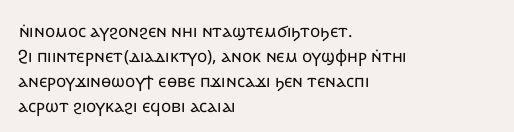ⲛ̇ⲓⲛⲟⲙⲟⲥ ⲁⲩϩⲟⲛϩⲉⲛ ⲛⲏⲓ ⲛⲧⲁϣⲧⲉⲙϭⲓϧⲧⲟϧⲉⲧ.
Ϩⲓ ⲡⲓⲓⲛⲧⲉⲣⲛⲉⲧ(ⲇⲓⲁⲇⲓⲕⲧⲩⲟ), ⲁⲛⲟⲕ ⲛⲉⲙ ⲟⲩϣⲫⲏⲣ ⲛ̇ⲧⲏⲓ ⲁⲛⲉⲣⲟⲩϫⲓⲛⲑⲱⲟⲩϯ ⲉⲑⲃⲉ ⲡϫⲓⲛⲥⲁϫⲓ ϧⲉⲛ ⲧⲉⲛⲁⲥⲡⲓ ⲁⲥⲣⲱⲧ ϩⲓⲟⲩⲕⲁϩⲓ ⲉϥⲟⲃⲓ ⲁⲥⲁⲓⲁⲓ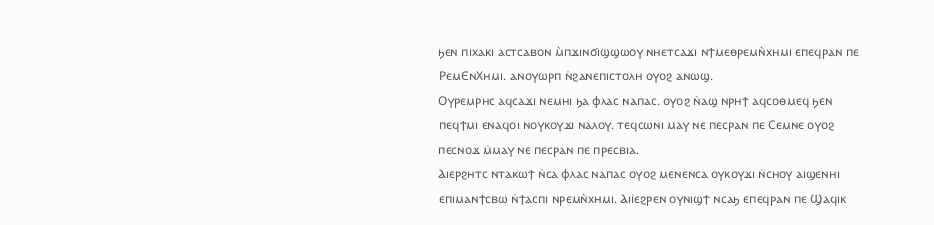ϧⲉⲛ ⲡⲓⲭⲁⲕⲓ ⲁⲥⲧⲥⲁⲃⲟⲛ ⲙ̀ⲡϫⲓⲛϭⲓϣϣⲱⲟⲩ ⲛⲏⲉⲧⲥⲁϫⲓ ⲛϯⲙⲉⲑⲣⲉⲙⲛ̀ⲭⲏⲙⲓ ⲉⲡⲉϥⲣⲁⲛ ⲡⲉ ⲢⲉⲙⲈⲛⲬⲏⲙⲓ. ⲁⲛⲟⲩⲱⲣⲡ ⲛ̇ϩⲁⲛⲉⲡⲓⲥⲧⲟⲗⲏ ⲟⲩⲟϩ ⲁⲛⲱϣ.
Ⲟⲩⲣⲉⲙⲣⲏⲥ ⲁϥⲥⲁϫⲓ ⲛⲉⲙⲏⲓ ϧⲁ ⲫⲗⲁⲥ ⲛⲁⲡⲁⲥ. ⲟⲩⲟϩ ⲛ̇ⲁϣ ⲛⲣⲏϯ ⲁϥⲥⲟⲑⲙⲉϥ ϧⲉⲛ ⲡⲉϥϯⲙⲓ ⲉⲛⲁϥⲟⲓ ⲛⲟⲩⲕⲟⲩϫⲓ ⲛⲁⲗⲟⲩ. ⲧⲉϥⲥⲱⲛⲓ ⲙⲁⲩ ⲛⲉ ⲡⲉⲥⲣⲁⲛ ⲡⲉ Ⲥⲉⲙⲛⲉ ⲟⲩⲟϩ ⲡⲉⲥⲛⲟϫ ⲙ̇ⲙⲁⲩ ⲛⲉ ⲡⲉⲥⲣⲁⲛ ⲡⲉ ⲡⲣⲉⲥⲃⲓⲁ.
Ⲁⲓⲉⲣϩⲏⲧⲥ ⲛⲧⲁⲕⲱϯ ⲛ̇ⲥⲁ ⲫⲗⲁⲥ ⲛⲁⲡⲁⲥ ⲟⲩⲟϩ ⲙⲉⲛⲉⲛⲥⲁ ⲟⲩⲕⲟⲩϫⲓ ⲛ̇ⲥⲏⲟⲩ ⲁⲓϣⲉⲛⲏⲓ ⲉⲡⲓⲙⲁⲛϯⲥⲃⲱ ⲛ̇ϯⲁⲥⲡⲓ ⲛⲣⲉⲙⲛ̀ⲭⲏⲙⲓ. Ⲁⲓⲓ̇ⲉϩⲣⲉⲛ ⲟⲩⲛⲓϣϯ ⲛⲥⲁϧ ⲉⲡⲉϥⲣⲁⲛ ⲡⲉ Ϣⲁϥⲓⲕ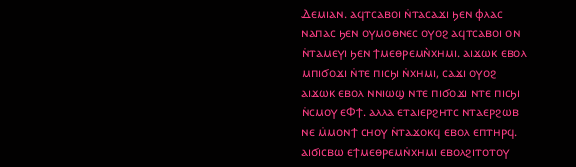Ⲇⲉⲙⲓⲁⲛ. ⲁϥⲧⲥⲁⲃⲟⲓ ⲛ̇ⲧⲁⲥⲁϫⲓ ϧⲉⲛ ⲫⲗⲁⲥ ⲛⲁⲡⲁⲥ ϧⲉⲛ ⲟⲩⲙⲟⲑⲛⲉⲥ ⲟⲩⲟϩ ⲁϥⲧⲥⲁⲃⲟⲓ ⲟⲛ ⲛ̇ⲧⲁⲙⲉⲩⲓ ϧⲉⲛ ϯⲙⲉⲑⲣⲉⲙⲛ̀ⲭⲏⲙⲓ. ⲁⲓϫⲱⲕ ⲉⲃⲟⲗ ⲙⲡⲓϭⲟϫⲓ ⲛ̇ⲧⲉ ⲡⲓⲥϧⲓ ⲛ̇ⲭⲏⲙⲓ, ⲥⲁϫⲓ ⲟⲩⲟϩ ⲁⲓϫⲱⲕ ⲉⲃⲟⲗ ⲛⲛⲓⲱϣ ⲛⲧⲉ ⲡⲓϭⲟϫⲓ ⲛⲧⲉ ⲡⲓⲥϧⲓ ⲛ̇ⲥⲙⲟⲩ ⲉⲪϯ. ⲁⲗⲗⲁ ⲉⲧⲁⲓⲉⲣϩⲏⲧⲥ ⲛⲧⲁⲉⲣϩⲱⲃ ⲛⲉ ⲙ̇ⲙⲟⲛϯ ⲥⲏⲟⲩ ⲛ̇ⲧⲁϫⲟⲕϥ ⲉⲃⲟⲗ ⲉⲡⲧⲏⲣϥ.
ⲁⲓϭⲓⲥⲃⲱ ⲉϯⲙⲉⲑⲣⲉⲙⲛ̇ⲭⲏⲙⲓ ⲉⲃⲟⲗϩⲓⲧⲟⲧⲟⲩ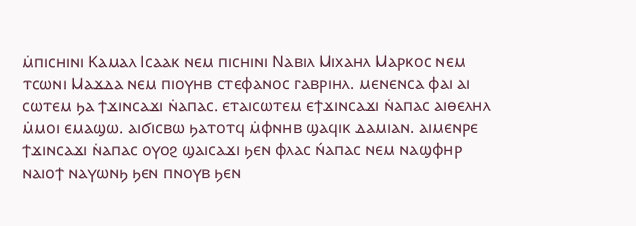ⲙ̇ⲡⲓⲥⲏⲓⲛⲓ Ⲕⲁⲙⲁⲗ Ⲓⲥⲁⲁⲕ ⲛⲉⲙ ⲡⲓⲥⲏⲓⲛⲓ Ⲛⲁⲃⲓⲗ Ⲙⲓⲭⲁⲏⲗ Ⲙⲁⲣⲕⲟⲥ ⲛⲉⲙ ⲧⲥⲱⲛⲓ Ⲙⲁϫⲇⲁ ⲛⲉⲙ ⲡⲓⲟⲩⲏⲃ ⲥⲧⲉⲫⲁⲛⲟⲥ ⲅⲁⲃⲣⲓⲏⲗ. ⲙⲉⲛⲉⲛⲥⲁ ⲫⲁⲓ ⲁⲓ ⲥⲱⲧⲉⲙ ϧⲁ ϯϫⲓⲛⲥⲁϫⲓ ⲛ̇ⲁⲡⲁⲥ. ⲉⲧⲁⲓⲥⲱⲧⲉⲙ ⲉϯϫⲓⲛⲥⲁϫⲓ ⲛ̇ⲁⲡⲁⲥ ⲁⲓⲑⲉⲗⲏⲗ ⲙ̇ⲙⲟⲓ ⲉⲙⲁϣⲱ. ⲁⲓϭⲓⲥⲃⲱ ϧⲁⲧⲟⲧϥ ⲙ̇ⲫⲛⲏⲃ ϣⲁϥⲓⲕ ⲇⲁⲙⲓⲁⲛ. ⲁⲓⲙⲉⲛⲣⲉ ϯϫⲓⲛⲥⲁϫⲓ ⲛ̇ⲁⲡⲁⲥ ⲟⲩⲟϩ ϣⲁⲓⲥⲁϫⲓ ϧⲉⲛ ⲫⲗⲁⲥ ⲛ́ⲁⲡⲁⲥ ⲛⲉⲙ ⲛⲁϣⲫⲏⲣ ⲛⲁⲓⲟϯ ⲛⲁⲩⲱⲛϧ ϧⲉⲛ ⲡⲛⲟⲩⲃ ϧⲉⲛ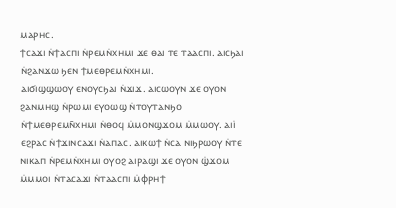ⲙⲁⲣⲏⲥ.
ϯⲥⲁϫⲓ ⲛ̇ϯⲁⲥⲡⲓ ⲛ̇ⲣⲉⲙⲛ̇ⲭⲏⲙⲓ ϫⲉ ⲑⲁⲓ ⲧⲉ ⲧⲁⲁⲥⲡⲓ. ⲁⲓⲥϧⲁⲓ ⲛ̇ϩⲁⲛϫⲱ ϧⲉⲛ ϯⲙⲉⲑⲣⲉⲙⲛ̇ⲭⲏⲙⲓ.
ⲁⲓϭⲓϣϣⲱⲟⲩ ⲉⲛⲟⲩⲥϧⲁⲓ ⲛ̇ϫⲓϫ. ⲁⲓⲥⲱⲟⲩⲛ ϫⲉ ⲟⲩⲟⲛ ϩⲁⲛⲙⲏϣ ⲛ̇ⲣⲱⲙⲓ ⲉⲩⲟⲱϣ ⲛ̇ⲧⲟⲩⲧⲁⲛϧⲟ ⲛ̇ϯⲙⲉⲑⲣⲉⲙⲛ̄ⲭⲏⲙⲓ ⲛ̇ⲑⲟϥ ⲙ̇ⲙⲟⲛϣϫⲟⲙ ⲙ̇ⲙⲱⲟⲩ. ⲁⲓⲓ̇ ⲉϩⲣⲁⲥ ⲛ̇ϯϫⲓⲛⲥⲁϫⲓ ⲛ̇ⲁⲡⲁⲥ. ⲁⲓⲕⲱϯ ⲛ̇ⲥⲁ ⲛⲓϧⲣⲱⲟⲩ ⲛ̇ⲧⲉ ⲛⲓⲕⲁⲡ ⲛ̇ⲣⲉⲙⲛ̇ⲭⲏⲙⲓ ⲟⲩⲟϩ ⲁⲓⲣⲁϣⲓ ϫⲉ ⲟⲩⲟⲛ ϣ̣̇ϫⲟⲙ ⲙ̇ⲙⲙⲟⲓ ⲛ̇ⲧⲁⲥⲁϫⲓ ⲛ̇ⲧⲁⲁⲥⲡⲓ ⲙ̇ⲫⲣⲏϯ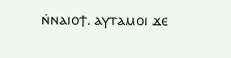ⲛ̇ⲛⲁⲓⲟϯ. ⲁⲩⲧⲁⲙⲟⲓ ϫⲉ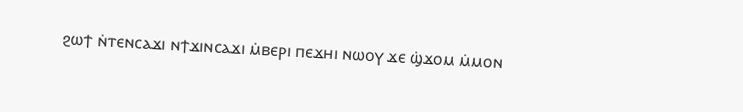ϩⲱϯ ⲛ̇ⲧⲉⲛⲥⲁϫⲓ ⲛϯϫⲓⲛⲥⲁϫⲓ ⲙ̇ⲃⲉⲣⲓ ⲡⲉϫⲏⲓ ⲛⲱⲟⲩ ϫⲉ ϣ̇ϫⲟⲙ ⲙ̇ⲙⲟⲛ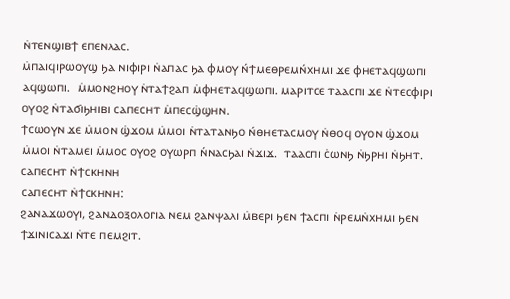ⲛ̇ⲧⲉⲛϣⲓⲃϯ ⲉⲡⲉⲛⲗⲁⲥ.
ⲙ̇ⲡⲁⲓϥⲓⲣⲱⲟⲩϣ ϧⲁ ⲛⲓⲫⲓⲣⲓ ⲛ̇ⲁⲡⲁⲥ ϧⲁ ⲫⲙⲟⲩ ⲛ́ϯⲙⲉⲑⲣⲉⲙⲛ́ⲭⲏⲙⲓ ϫⲉ ⲫⲏⲉⲧⲁϥϣⲱⲡⲓ ⲁϥϣⲱⲡⲓ.  ⲙ̇ⲙⲟⲛϩⲏⲟⲩ ⲛ̇ⲧⲁϯϩⲁⲡ ⲙ̇ⲫⲏⲉⲧⲁϥϣⲱⲡⲓ. ⲙⲁⲣⲓⲧⲥⲉ ⲧⲁⲁⲥⲡⲓ ϫⲉ ⲛ̇ⲧⲉⲥⲫⲓⲣⲓ ⲟⲩⲟϩ ⲛ̇ⲧⲁϭⲓϧⲏⲓⲃⲓ ⲥⲁⲡⲉⲥⲏⲧ ⲙ̇ⲡⲉⲥϣ̇ϣⲏⲛ.
ϯⲥⲱⲟⲩⲛ ϫⲉ ⲙ̇ⲙⲟⲛ ϣ̇ϫⲟⲙ ⲙ̇ⲙⲟⲓ ⲛ̇ⲧⲁⲧⲁⲛϧⲟ ⲛ́ⲑⲏⲉⲧⲁⲥⲙⲟⲩ ⲛ̇ⲑⲟϥ ⲟⲩⲟⲛ ϣ̇ϫⲟⲙ ⲙ̇ⲙⲟⲓ ⲛ̇ⲧⲁⲙⲉⲓ ⲙ̇ⲙⲟⲥ ⲟⲩⲟϩ ⲟⲩⲱⲣⲡ ⲛ́ⲛⲁⲥϧⲁⲓ ⲛ̇ϫⲓϫ.  ⲧⲁⲁⲥⲡⲓ ⲥ̇ⲱⲛϧ ⲛ̇ϧⲣⲏⲓ ⲛ̇ϧⲏⲧ.
ⲥⲁⲡⲉⲥⲏⲧ ⲛ̇ϯⲥⲕⲏⲛⲏ
ⲥⲁⲡⲉⲥⲏⲧ ⲛ̇ϯⲥⲕⲏⲛⲏ:
ϩⲁⲛⲁϫⲱⲟⲩⲓ, ϩⲁⲛⲇⲟⲝⲟⲗⲟⲅⲓⲁ ⲛⲉⲙ ϩⲁⲛⲯⲁⲗⲓ ⲙ̇ⲃⲉⲣⲓ ϧⲉⲛ ϯⲁⲥⲡⲓ ⲛ̇ⲣⲉⲙⲛ̇ⲭⲏⲙⲓ ϧⲉⲛ ϯϫⲓⲛⲓⲥⲁϫⲓ ⲛ̇ⲧⲉ ⲡⲉⲙϩⲓⲧ.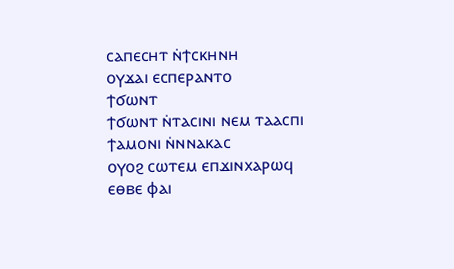ⲥⲁⲡⲉⲥⲏⲧ ⲛ̇ϯⲥⲕⲏⲛⲏ
ⲟⲩϫⲁⲓ ⲉⲥⲡⲉⲣⲁⲛⲧⲟ
ϯϭⲱⲛⲧ
ϯϭⲱⲛⲧ ⲛ̇ⲧⲁⲥⲓⲛⲓ ⲛⲉⲙ ⲧⲁⲁⲥⲡⲓ
ϯⲁⲙⲟⲛⲓ ⲛ̇ⲛⲛⲁⲕⲁⲥ
ⲟⲩⲟϩ ⲥⲱⲧⲉⲙ ⲉⲡϫⲓⲛⲭⲁⲣⲱϥ
ⲉⲑⲃⲉ ⲫⲁⲓ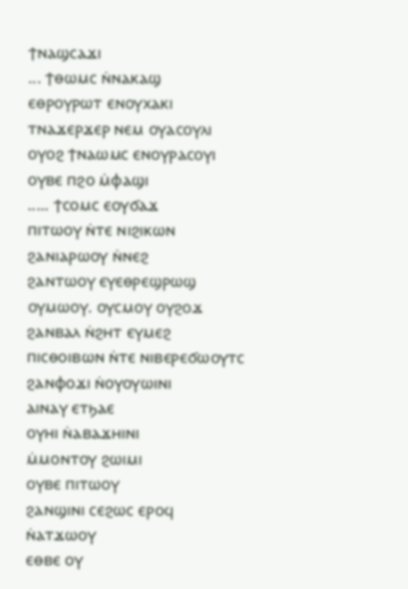ϯⲛⲁϣⲥⲁϫⲓ
... ϯⲑⲱⲙⲥ ⲛ̇ⲛⲁⲕⲁϣ
ⲉⲑⲣⲟⲩⲣⲱⲧ ⲉⲛⲟⲩⲭⲁⲕⲓ
ⲧⲛⲁϫⲉⲣϫⲉⲣ ⲛⲉⲙ ⲟⲩⲁⲥⲟⲩⲗⲓ
ⲟⲩⲟϩ ϯⲛⲁⲱⲙⲥ ⲉⲛⲟⲩⲣⲁⲥⲟⲩⲓ
ⲟⲩⲃⲉ ⲡϩⲟ ⲙ̇ⲫⲁϣⲓ
..... ϯⲥⲟⲙⲥ ⲉⲟⲩϭⲁϫ
ⲡⲓⲧⲱⲟⲩ ⲛ̇ⲧⲉ ⲛⲓϩⲓⲕⲱⲛ
ϩⲁⲛⲓⲁⲣⲱⲟⲩ ⲛ̇ⲛⲉϩ
ϩⲁⲛⲧⲱⲟⲩ ⲉⲩⲉⲑⲣⲉϣⲣⲱϣ
ⲟⲩⲙⲱⲟⲩ. ⲟⲩⲥⲙⲟⲩ ⲟⲩϩⲟϫ
ϩⲁⲛⲃⲁⲗ ⲛ̇ϩⲏⲧ ⲉⲩⲙⲉϩ
ⲡⲓⲥⲑⲟⲓⲃⲱⲛ ⲛ̇ⲧⲉ ⲛⲓⲃⲉⲣⲉϭⲱⲟⲩⲧⲥ
ϩⲁⲛⲫⲟϫⲓ ⲛ̇ⲟⲩⲟⲩⲱⲓⲛⲓ
ⲁⲓⲛⲁⲩ ⲉⲧϧⲁⲉ
ⲟⲩⲏⲓ ⲛ̇ⲁⲃⲁϫⲏⲓⲛⲓ
ⲙ̇ⲙⲟⲛⲧⲟⲩ ϩⲱⲓⲙⲓ
ⲟⲩⲃⲉ ⲡⲓⲧⲱⲟⲩ
ϩⲁⲛϣⲓⲛⲓ ⲥⲉϩⲱⲥ ⲉⲣⲟϥ
ⲛ̇ⲁⲧϫⲱⲟⲩ
ⲉⲑⲃⲉ ⲟⲩ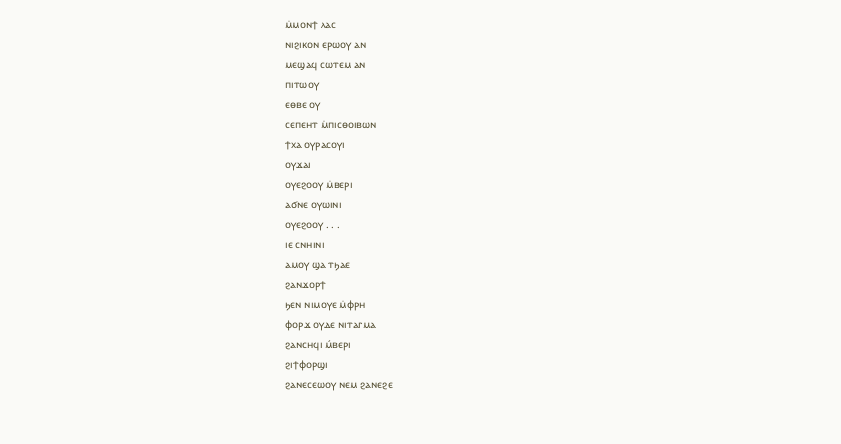ⲙ̇ⲙⲟⲛϯ ⲗⲁⲥ
ⲛⲓϩⲓⲕⲟⲛ ⲉⲣⲱⲟⲩ ⲁⲛ
ⲙⲉϣⲁϥ ⲥⲱⲧⲉⲙ ⲁⲛ
ⲡⲓⲧⲱⲟⲩ
ⲉⲑⲃⲉ ⲟⲩ
ⲥⲉⲡⲉⲏⲧ ⲙ̇ⲡⲓⲥⲑⲟⲓⲃⲱⲛ
ϯⲭⲁ ⲟⲩⲣⲁⲥⲟⲩⲓ
ⲟⲩϫⲁⲓ
ⲟⲩⲉϩⲟⲟⲩ ⲙ̇ⲃⲉⲣⲓ
ⲁϭⲛⲉ ⲟⲩⲱⲓⲛⲓ
ⲟⲩⲉϩⲟⲟⲩ . . .
ⲓⲉ ⲥⲛⲏⲓⲛⲓ
ⲁⲙⲟⲩ ϣⲁ ⲧϧⲁⲉ
ϩⲁⲛϫⲟⲣϯ
ϧⲉⲛ ⲛⲓⲙⲟⲩⲉ ⲙ̇ⲫⲣⲏ
ⲫⲟⲣϫ ⲟⲩⲇⲉ ⲛⲓⲧⲁⲅⲙⲁ
ϩⲁⲛⲥⲏϥⲓ ⲙ́ⲃⲉⲣⲓ
ϩⲓϯⲫⲟⲣϣⲓ
ϩⲁⲛⲉⲥⲉⲱⲟⲩ ⲛⲉⲙ ϩⲁⲛⲉϩⲉ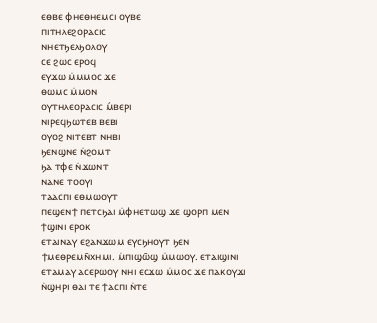ⲉⲑⲃⲉ ⲫⲏⲉⲑⲏⲉⲙⲥⲓ ⲟⲩⲃⲉ
ⲡⲓⲧⲏⲗⲉϩⲟⲣⲁⲥⲓⲥ
ⲛⲏⲉⲧϧⲉⲗϧⲟⲗⲟⲩ
ⲥⲉ ϩⲱⲥ ⲉⲣⲟϥ
ⲉⲩϫⲱ ⲙ̇ⲙⲙⲟⲥ ϫⲉ
ⲑⲱⲙⲥ ⲙ̇ⲙⲟⲛ
ⲟⲩⲧⲏⲗⲉⲟⲣⲁⲥⲓⲥ ⲙ́ⲃⲉⲣⲓ
ⲛⲓⲣⲉϥϧⲱⲧⲉⲃ ⲃⲉⲃⲓ
ⲟⲩⲟϩ ⲛⲓⲧⲉⲃⲧ ⲛⲏⲃⲓ
ϧⲉⲛϣⲛⲉ ⲛ̇ϩⲟⲙⲧ
ϧⲁ ⲧⲫⲉ ⲛ̇ϫⲱⲛⲧ
ⲛⲁⲛⲉ ⲧⲟⲟⲩⲓ
ⲧⲁⲁⲥⲡⲓ ⲉⲑⲙⲱⲟⲩⲧ
ⲡⲉϣⲉⲛϯ ⲡⲉⲧⲥϧⲁⲓ ⲙ̇ⲫⲏⲉⲧⲱϣ ϫⲉ ϣⲟⲣⲡ ⲙⲉⲛ ϯϣⲓⲛⲓ ⲉⲣⲟⲕ
ⲉⲧⲁⲓⲛⲁⲩ ⲉϩⲁⲛϫⲱⲙ ⲉⲩⲥϧⲏⲟⲩⲧ ϧⲉⲛ ϯⲙⲉⲑⲣⲉⲙⲛ̄ⲭⲏⲙⲓ. ⲙ̇ⲡⲓϣⲱ̄ϣ ⲙ̇ⲙⲱⲟⲩ. ⲉⲧⲁⲓϣⲓⲛⲓ ⲉⲧⲁⲙⲁⲩ ⲁⲥⲉⲣⲱⲟⲩ ⲛⲏⲓ ⲉⲥϫⲱ ⲙ̇ⲙⲟⲥ ϫⲉ ⲡⲁⲕⲟⲩϫⲓ ⲛ̇ϣⲏⲣⲓ ⲑⲁⲓ ⲧⲉ ϯⲁⲥⲡⲓ ⲛ̇ⲧⲉ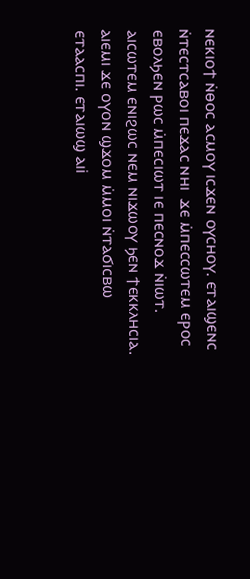ⲛⲉⲕⲓⲟϯ ⲛ̇ⲑⲟⲥ ⲁⲥⲙⲟⲩ ⲓⲥϫⲉⲛ ⲟⲩⲥⲏⲟⲩ. ⲉⲧⲁⲓϣⲉⲛⲥ ⲛ̇ⲧⲉⲥⲧⲥⲁⲃⲟⲓ ⲡⲉϫⲁⲥ ⲛⲏⲓ  ϫⲉ ⲙ̇ⲡⲉⲥⲥⲱⲧⲉⲙ ⲉⲣⲟⲥ ⲉⲃⲟⲗϧⲉⲛ ⲣⲱⲥ ⲙ̇ⲡⲉⲥⲓⲱⲧ ⲓⲉ ⲡⲉⲥⲛⲟϫ ⲛ̇ⲓⲱⲧ.
ⲁⲓⲥⲱⲧⲉⲙ ⲉⲛⲓϩⲱⲥ ⲛⲉⲙ ⲛⲓϫⲱⲟⲩ ϧⲉⲛ ϯⲉⲕⲕⲗⲏⲥⲓⲁ. ⲁⲓⲉⲙⲓ ϫⲉ ⲟⲩⲟⲛ ϣϫⲟⲙ ⲙ̇ⲙⲟⲓ ⲛ̇ⲧⲁϭⲓⲥⲃⲱ ⲉⲧⲁⲁⲥⲡⲓ. ⲉⲧⲁⲓⲱϣ ⲁⲓⲓ̇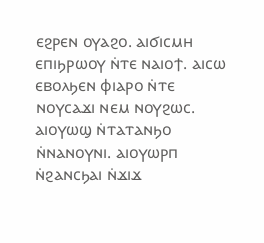ⲉϩⲣⲉⲛ ⲟⲩⲁϩⲟ. ⲁⲓϭⲓⲥⲙⲏ ⲉⲡⲓϧⲣⲱⲟⲩ ⲛ̇ⲧⲉ ⲛⲁⲓⲟϯ. ⲁⲓⲥⲱ ⲉⲃⲟⲗϧⲉⲛ ⲫⲓⲁⲣⲟ ⲛ̇ⲧⲉ ⲛⲟⲩⲥⲁϫⲓ ⲛⲉⲙ ⲛⲟⲩϩⲱⲥ. ⲁⲓⲟⲩⲱϣ ⲛ̇ⲧⲁⲧⲁⲛϧⲟ ⲛ̇ⲛⲁⲛⲟⲩⲛⲓ. ⲁⲓⲟⲩⲱⲣⲡ ⲛ̇ϩⲁⲛⲥϧⲁⲓ ⲛ̇ϫⲓϫ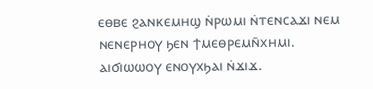ⲉⲑⲃⲉ ϩⲁⲛⲕⲉⲙⲏϣ ⲛ̇ⲣⲱⲙⲓ ⲛ̇ⲧⲉⲛⲥⲁϫⲓ ⲛⲉⲙ ⲛⲉⲛⲉⲣⲏⲟⲩ ϧⲉⲛ ϯⲙⲉⲑⲣⲉⲙⲛ̄ⲭⲏⲙⲓ.
ⲁⲓϭⲓⲱⲱⲟⲩ ⲉⲛⲟⲩⲭϧⲁⲓ ⲛ̇ϫⲓϫ.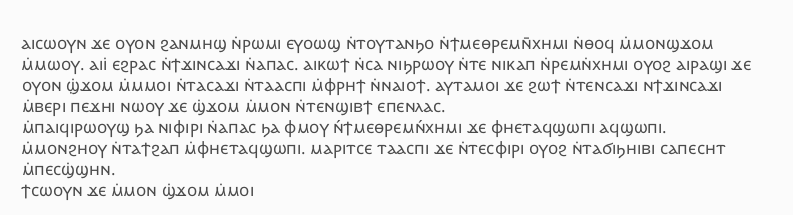ⲁⲓⲥⲱⲟⲩⲛ ϫⲉ ⲟⲩⲟⲛ ϩⲁⲛⲙⲏϣ ⲛ̇ⲣⲱⲙⲓ ⲉⲩⲟⲱϣ ⲛ̇ⲧⲟⲩⲧⲁⲛϧⲟ ⲛ̇ϯⲙⲉⲑⲣⲉⲙⲛ̄ⲭⲏⲙⲓ ⲛ̇ⲑⲟϥ ⲙ̇ⲙⲟⲛϣϫⲟⲙ ⲙ̇ⲙⲱⲟⲩ. ⲁⲓⲓ̇ ⲉϩⲣⲁⲥ ⲛ̇ϯϫⲓⲛⲥⲁϫⲓ ⲛ̇ⲁⲡⲁⲥ. ⲁⲓⲕⲱϯ ⲛ̇ⲥⲁ ⲛⲓϧⲣⲱⲟⲩ ⲛ̇ⲧⲉ ⲛⲓⲕⲁⲡ ⲛ̇ⲣⲉⲙⲛ̇ⲭⲏⲙⲓ ⲟⲩⲟϩ ⲁⲓⲣⲁϣⲓ ϫⲉ ⲟⲩⲟⲛ ϣ̣̇ϫⲟⲙ ⲙ̇ⲙⲙⲟⲓ ⲛ̇ⲧⲁⲥⲁϫⲓ ⲛ̇ⲧⲁⲁⲥⲡⲓ ⲙ̇ⲫⲣⲏϯ ⲛ̇ⲛⲁⲓⲟϯ. ⲁⲩⲧⲁⲙⲟⲓ ϫⲉ ϩⲱϯ ⲛ̇ⲧⲉⲛⲥⲁϫⲓ ⲛϯϫⲓⲛⲥⲁϫⲓ ⲙ̇ⲃⲉⲣⲓ ⲡⲉϫⲏⲓ ⲛⲱⲟⲩ ϫⲉ ϣ̇ϫⲟⲙ ⲙ̇ⲙⲟⲛ ⲛ̇ⲧⲉⲛϣⲓⲃϯ ⲉⲡⲉⲛⲗⲁⲥ.
ⲙ̇ⲡⲁⲓϥⲓⲣⲱⲟⲩϣ ϧⲁ ⲛⲓⲫⲓⲣⲓ ⲛ̇ⲁⲡⲁⲥ ϧⲁ ⲫⲙⲟⲩ ⲛ́ϯⲙⲉⲑⲣⲉⲙⲛ́ⲭⲏⲙⲓ ϫⲉ ⲫⲏⲉⲧⲁϥϣⲱⲡⲓ ⲁϥϣⲱⲡⲓ.  ⲙ̇ⲙⲟⲛϩⲏⲟⲩ ⲛ̇ⲧⲁϯϩⲁⲡ ⲙ̇ⲫⲏⲉⲧⲁϥϣⲱⲡⲓ. ⲙⲁⲣⲓⲧⲥⲉ ⲧⲁⲁⲥⲡⲓ ϫⲉ ⲛ̇ⲧⲉⲥⲫⲓⲣⲓ ⲟⲩⲟϩ ⲛ̇ⲧⲁϭⲓϧⲏⲓⲃⲓ ⲥⲁⲡⲉⲥⲏⲧ ⲙ̇ⲡⲉⲥϣ̇ϣⲏⲛ.
ϯⲥⲱⲟⲩⲛ ϫⲉ ⲙ̇ⲙⲟⲛ ϣ̇ϫⲟⲙ ⲙ̇ⲙⲟⲓ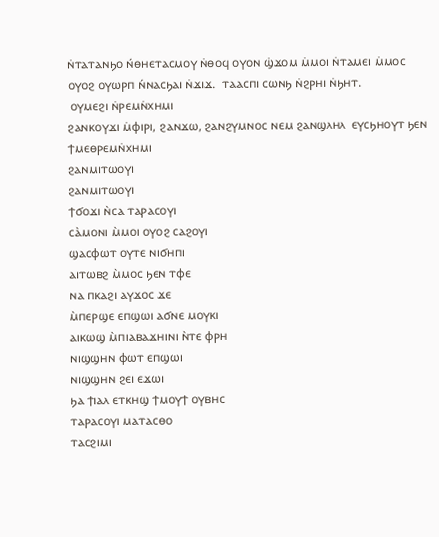ⲛ̇ⲧⲁⲧⲁⲛϧⲟ ⲛ́ⲑⲏⲉⲧⲁⲥⲙⲟⲩ ⲛ̇ⲑⲟϥ ⲟⲩⲟⲛ ϣ̇ϫⲟⲙ ⲙ̇ⲙⲟⲓ ⲛ̇ⲧⲁⲙⲉⲓ ⲙ̇ⲙⲟⲥ ⲟⲩⲟϩ ⲟⲩⲱⲣⲡ ⲛ́ⲛⲁⲥϧⲁⲓ ⲛ̇ϫⲓϫ.  ⲧⲁⲁⲥⲡⲓ ⲥⲱⲛϧ ⲛ̇ϩⲣⲏⲓ ⲛ̇ϧⲏⲧ.
 ⲟⲩⲙⲉϩⲓ ⲛ̇ⲣⲉⲙⲛ̇ⲭⲏⲙⲓ
ϩⲁⲛⲕⲟⲩϫⲓ ⲙ̇ⲫⲓⲣⲓ, ϩⲁⲛϫⲱ, ϩⲁⲛϩⲩⲙⲛⲟⲥ ⲛⲉⲙ ϩⲁⲛϣⲗⲏⲗ  ⲉⲩⲥϧⲏⲟⲩⲧ ϧⲉⲛ ϯⲙⲉⲑⲣⲉⲙⲛ̇ⲭⲏⲙⲓ
ϩⲁⲛⲙⲓⲧⲱⲟⲩⲓ
ϩⲁⲛⲙⲓⲧⲱⲟⲩⲓ
ϯϭⲟϫⲓ ⲛ̀ⲥⲁ ⲧⲁⲣⲁⲥⲟⲩⲓ
ⲥⲁ̀ⲙⲟⲛⲓ ⲙ̀ⲙⲟⲓ ⲟⲩⲟϩ ⲥⲁϩⲟⲩⲓ
ϣⲁⲥⲫⲱⲧ ⲟⲩⲧⲉ ⲛⲓϭⲏⲡⲓ
ⲁⲓⲧⲱⲃϩ ⲙ̀ⲙⲟⲥ ϧⲉⲛ ⲧⲫⲉ
ⲛⲁ ⲡⲕⲁϩⲓ ⲁⲩϫⲟⲥ ϫⲉ
ⲙ̀ⲡⲉⲣϣⲉ ⲉⲡϣⲱⲓ ⲁϭⲛⲉ ⲙⲟⲩⲕⲓ
ⲁⲓⲕⲱϣ ⲙ̀ⲡⲓⲁⲃⲁϫⲏⲓⲛⲓ ⲛ̀ⲧⲉ ⲫⲣⲏ
ⲛⲓϣϣⲏⲛ ⲫⲱⲧ ⲉⲡϣⲱⲓ
ⲛⲓϣϣⲏⲛ ϩⲉⲓ ⲉϫⲱⲓ
ϧⲁ ϯⲓⲁⲗ ⲉⲧⲕⲏϣ ϯⲙⲟⲩϯ ⲟⲩⲃⲏⲥ
ⲧⲁⲣⲁⲥⲟⲩⲓ ⲙⲁⲧⲁⲥⲑⲟ
ⲧⲁⲥϩⲓⲙⲓ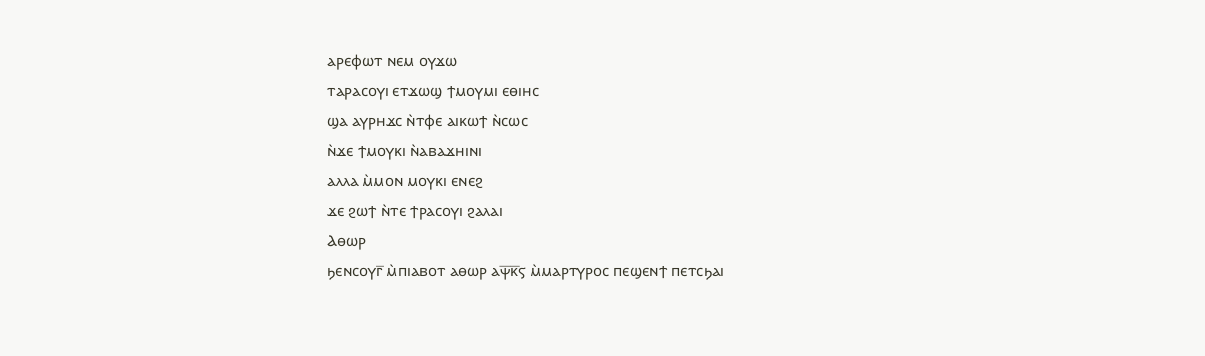ⲁⲣⲉⲫⲱⲧ ⲛⲉⲙ ⲟⲩϫⲱ
ⲧⲁⲣⲁⲥⲟⲩⲓ ⲉⲧϫⲱϣ ϯⲙⲟⲩⲙⲓ ⲉⲑⲓⲏⲥ
ϣⲁ ⲁⲩⲣⲏϫⲥ ⲛ̀ⲧⲫⲉ ⲁⲓⲕⲱϯ ⲛ̀ⲥⲱⲥ
ⲛ̀ϫⲉ ϯⲙⲟⲩⲕⲓ ⲛ̀ⲁⲃⲁϫⲏⲓⲛⲓ
ⲁⲗⲗⲁ ⲙ̀ⲙⲟⲛ ⲙⲟⲩⲕⲓ ⲉⲛⲉϩ
ϫⲉ ϩⲱϯ ⲛ̀ⲧⲉ ϯⲣⲁⲥⲟⲩⲓ ϩⲁⲗⲁⲓ
Ⲁⲑⲱⲣ
ϧⲉⲛⲥⲟⲩⲅ̅ ⲙ̀ⲡⲓⲁⲃⲟⲧ ⲁⲑⲱⲣ ⲁⲯ̅ⲕ̅ⲋ ⲙ̀ⲙⲁⲣⲧⲩⲣⲟⲥ ⲡⲉϣⲉⲛϯ ⲡⲉⲧⲥϧⲁⲓ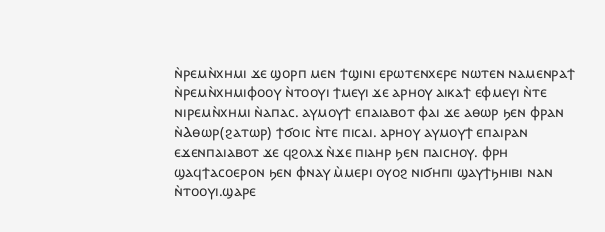ⲛ̀ⲣⲉⲙⲛ̀ⲭⲏⲙⲓ ϫⲉ ϣⲟⲣⲡ ⲙⲉⲛ ϯϣⲓⲛⲓ ⲉⲣⲱⲧⲉⲛⲭⲉⲣⲉ ⲛⲱⲧⲉⲛ ⲛⲁⲙⲉⲛⲣⲁϯ ⲛ̀ⲣⲉⲙⲛ̀ⲭⲏⲙⲓⲫⲟⲟⲩ ⲛ̀ⲧⲟⲟⲩⲓ ϯⲙⲉⲩⲓ ϫⲉ ⲁⲣⲏⲟⲩ ⲁⲓⲕⲁϯ ⲉⲫⲙⲉⲩⲓ ⲛ̀ⲧⲉ ⲛⲓⲣⲉⲙⲛ̀ⲭⲏⲙⲓ ⲛ̀ⲁⲡⲁⲥ. ⲁⲩⲙⲟⲩϯ ⲉⲡⲁⲓⲁⲃⲟⲧ ⲫⲁⲓ ϫⲉ ⲁⲑⲱⲣ ϧⲉⲛ ⲫⲣⲁⲛ ⲛ̀Ⲁⲑⲱⲣ(ϩⲁⲧⲱⲣ) ϯϭⲟⲓⲥ ⲛ̀ⲧⲉ ⲡⲓⲥⲁⲓ. ⲁⲣⲏⲟⲩ ⲁⲩⲙⲟⲩϯ ⲉⲡⲁⲓⲣⲁⲛ ⲉϫⲉⲛⲡⲁⲓⲁⲃⲟⲧ ϫⲉ ϥϩⲟⲗϫ ⲛ̀ϫⲉ ⲡⲓⲁⲏⲣ ϧⲉⲛ ⲡⲁⲓⲥⲏⲟⲩ. ⲫⲣⲏ ϣⲁϥϯⲁⲥⲟⲉⲣⲟⲛ ϧⲉⲛ ⲫⲛⲁⲩ ⲙ̀ⲙⲉⲣⲓ ⲟⲩⲟϩ ⲛⲓϭⲏⲡⲓ ϣⲁⲩϯϧⲏⲓⲃⲓ ⲛⲁⲛ ⲛ̀ⲧⲟⲟⲩⲓ.ϣⲁⲣⲉ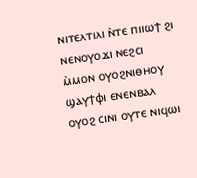ⲛⲓⲧⲉⲗⲧⲓⲗⲓ ⲛ̀ⲧⲉ ⲡⲓⲓⲱϯ ϩⲓ ⲛⲉⲛⲟⲩⲟϫⲓ ⲛⲉϩⲥⲓ ⲙ̀ⲙⲟⲛ ⲟⲩⲟϩⲛⲓⲑⲏⲟⲩ ϣⲁⲩϯⲫⲓ ⲉⲛⲉⲛⲃⲁⲗ ⲟⲩⲟϩ ⲥⲓⲛⲓ ⲟⲩⲧⲉ ⲛⲓϥⲱⲓ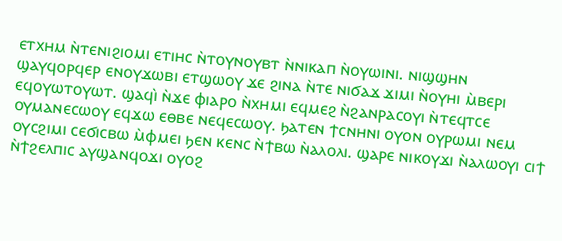ⲉⲧⲭⲏⲙ ⲛ̀ⲧⲉⲛⲓϩⲓⲟⲙⲓ ⲉⲧⲓⲏⲥ ⲛ̀ⲧⲟⲩⲛⲟⲩⲃⲧ ⲛ̀ⲛⲓⲕⲁⲡ ⲛ̀ⲟⲩⲱⲓⲛⲓ. ⲛⲓϣϣⲏⲛ ϣⲁⲩϥⲟⲣϥⲉⲣ ⲉⲛⲟⲩϫⲱⲃⲓ ⲉⲧϣⲱⲟⲩ ϫⲉ ϩⲓⲛⲁ ⲛ̀ⲧⲉ ⲛⲓϭⲁϫ ϫⲓⲙⲓ ⲛ̀ⲟⲩⲏⲓ ⲙ̀ⲃⲉⲣⲓ ⲉϥⲟⲩⲱⲧⲟⲩⲱⲧ. ϣⲁϥⲓ̀ ⲛ̀ϫⲉ ⲫⲓⲁⲣⲟ ⲛ̀ⲭⲏⲙⲓ ⲉϥⲙⲉϩ ⲛ̀ϩⲁⲛⲣⲁⲥⲟⲩⲓ ⲛ̀ⲧⲉϥⲧⲥⲉ ⲟⲩⲙⲁⲛⲉⲥⲱⲟⲩ ⲉϥϫⲱ ⲉⲑⲃⲉ ⲛⲉϥⲉⲥⲱⲟⲩ. ϧⲁⲧⲉⲛ ϯⲥⲛⲏⲛⲓ ⲟⲩⲟⲛ ⲟⲩⲣⲱⲙⲓ ⲛⲉⲙ ⲟⲩⲥϩⲓⲙⲓ ⲥⲉϭⲓⲥⲃⲱ ⲙ̀ⲫⲙⲉⲓ ϧⲉⲛ ⲕⲉⲛⲥ ⲛ̀ϯⲃⲱ ⲛ̀ⲁⲗⲟⲗⲓ. ϣⲁⲣⲉ ⲛⲓⲕⲟⲩϫⲓ ⲛ̀ⲁⲗⲱⲟⲩⲓ ⲥⲓϯ ⲛ̀ϯϩⲉⲗⲡⲓⲥ ⲁⲩϣⲁⲛϥⲟϫⲓ ⲟⲩⲟϩ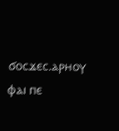ϭⲟⲥϫⲉⲥ.ⲁⲣⲏⲟⲩ ⲫⲁⲓ ⲡⲉ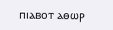ⲡⲓⲁⲃⲟⲧ ⲁⲑⲱⲣ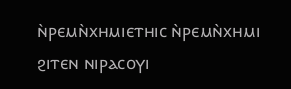ⲛ̀ⲣⲉⲙⲛ̀ⲭⲏⲙⲓⲉⲧⲏⲓⲥ ⲛ̀ⲣⲉⲙⲛ̀ⲭⲏⲙⲓ ϩⲓⲧⲉⲛ ⲛⲓⲣⲁⲥⲟⲩⲓ